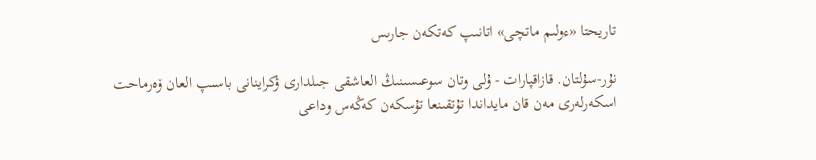تاريحتا «ءولىم ماتچى» اتانىپ كەتكەن جارىس

نۇر-سۇلتان. قازاقپارات - ۇلى وتان سوعىسىنىڭ العاشقى جىلدارى ۋكراينانى باسىپ العان ۆەرماحت اسكەرلەرى مەن قان مايداندا تۇتقىنعا تۇسكەن كەڭەس وداعى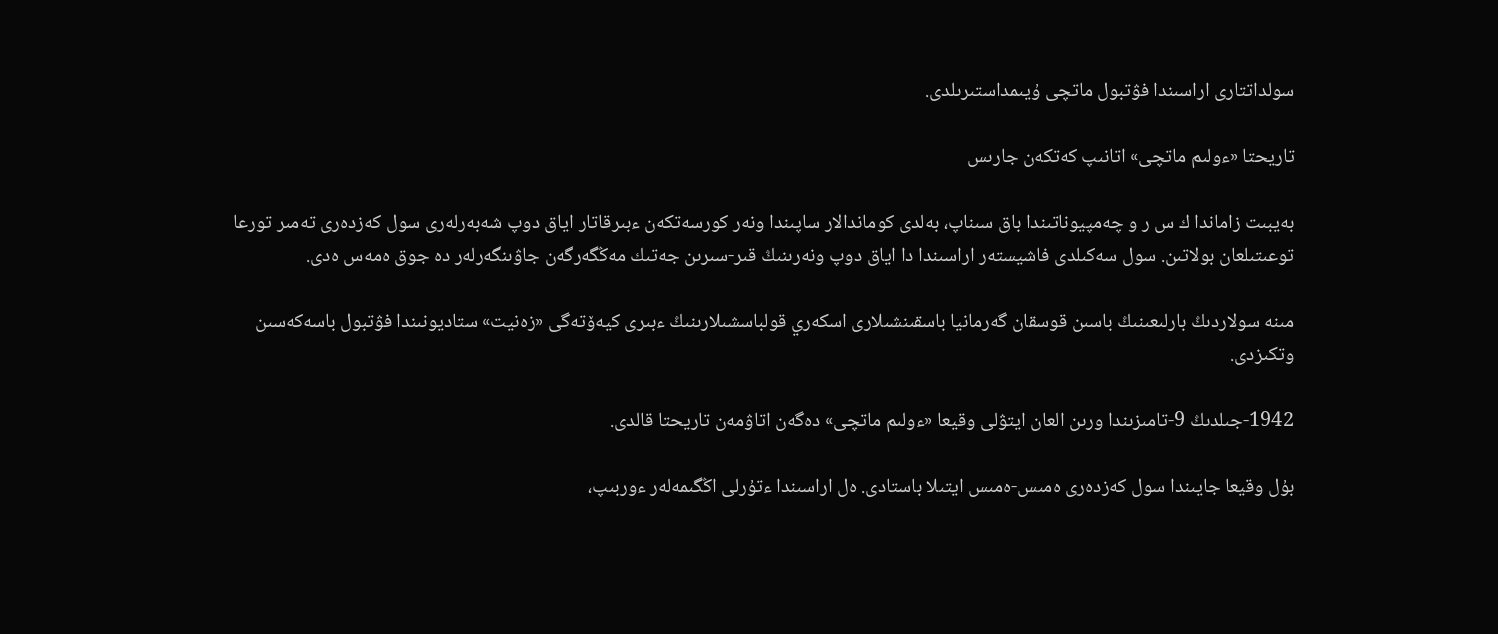سولداتتارى اراسىندا فۋتبول ماتچى ۇيىمداستىرىلدى.

تاريحتا «ءولىم ماتچى» اتانىپ كەتكەن جارىس

بەيبىت زاماندا ك س ر و چەمپيوناتىندا باق سىناپ، بەلدى كوماندالار ساپىندا ونەر كورسەتكەن ءبىرقاتار اياق دوپ شەبەرلەرى سول كەزدەرى تەمىر تورعا توعىتىلعان بولاتىن. سول سەكىلدى فاشيستەر اراسىندا دا اياق دوپ ونەرىنىڭ قىر-سىرىن جەتىك مەڭگەرگەن جاۋىنگەرلەر دە جوق ەمەس ەدى.

مىنە سولاردىڭ بارلىعىنىڭ باسىن قوسقان گەرمانيا باسقىنشىلارى اسكەري قولباسشىلارىنىڭ ءبىرى كيەۆتەگى «زەنيت» ستاديونىندا فۋتبول باسەكەسىن وتكىزدى.

1942-جىلدىڭ 9-تامىزىندا ورىن العان ايتۋلى وقيعا «ءولىم ماتچى» دەگەن اتاۋمەن تاريحتا قالدى.

بۇل وقيعا جايىندا سول كەزدەرى ەمىس-ەمىس ايتىلا باستادى. ەل اراسىندا ءتۇرلى اڭگىمەلەر ءوربىپ،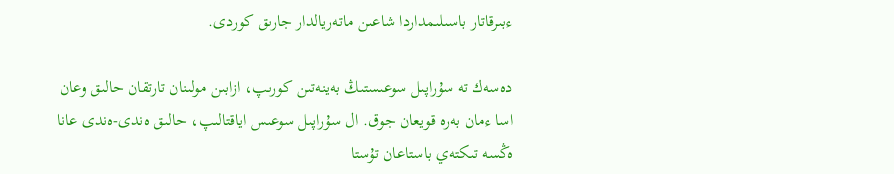ءبىرقاتار باسىلىمداردا شاعىن ماتەريالدار جارىق كوردى.

دەسەك تە سۇراپىل سوعىستىڭ بەينەتىن كورىپ، ازابىن مولىنان تارتقان حالىق وعان اسا ءمان بەرە قويعان جوق. ال سۇراپىل سوعىس اياقتالىپ، حالىق ەندى-ەندى عانا ەڭسە تىكتەي باستاعان تۇستا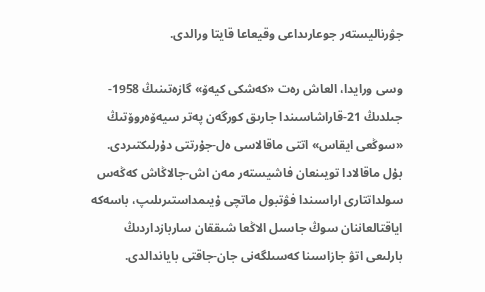جۋرناليستەر جوعارىداعى وقيعاعا قايتا ورالدى.

وسى ورايدا، العاش رەت «كەشكى كيەۆ» گازەتىنىڭ 1958-جىلدىڭ 21-قاراشاسىندا جارىق كورگەن پەتر سيەۆەروۆتىڭ «سوڭعى ايقاس» اتتى ماقالاسى ەل-جۇرتتى دۇرلىكتىردى. بۇل ماقالادا تويىنعان فاشيستەر مەن اش-جالاڭاش كەڭەس سولداتتارى اراسىندا فۋتبول ماتچى ۇيىمداستىرىلىپ، باسەكە اياقتالعاننان سوڭ جاسىل الاڭعا شىققان ساربازداردىڭ بارلىعى اتۋ جازاسىنا كەسىلگەنى جان-جاقتى باياندالدى.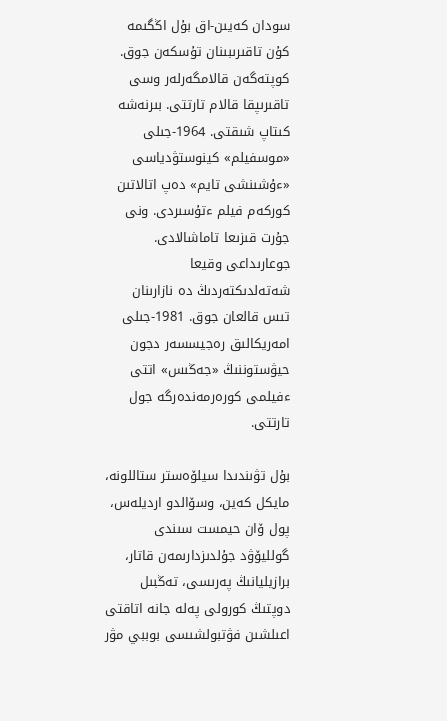سودان كەيىن-اق بۇل اڭگىمە كۇن تاقىرىبىنان تۇسكەن جوق. كوپتەگەن قالامگەرلەر وسى تاقىرىپقا قالام تارتتى. بىرنەشە كىتاپ شىقتى. 1964-جىلى «موسفيلم» كينوستۋدياسى «ءۇشىنشى تايم» دەپ اتالاتىن كوركەم فيلم ءتۇسىردى. ونى جۇرت قىزىعا تاماشالادى. جوعارىداعى وقيعا شەتەلدىكتەردىڭ دە نازارىنان تىس قالعان جوق. 1981-جىلى امەريكالىق رەجيسسەر دجون حيۋستوننىڭ «جەڭىس» اتتى ءفيلمى كورەرمەندەرگە جول تارتتى.

بۇل تۋىندىدا سيلۆەستر ستاللونە، مايكل كەين، وسۆالدو ارديلەس، پول ۆان حيمست سىندى گولليۆۋد جۇلدىزدارىمەن قاتار، برازيليانىڭ پەرىسى، تەڭبىل دوپتىڭ كورولى پەلە جانە اتاقتى اعىلشىن فۋتبولشىسى بوببي مۋر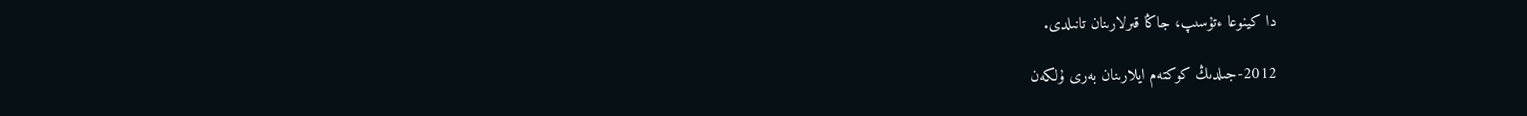دا كينوعا ءتۇسىپ، جاڭا قىرلارىنان تانىلدى.

2012-جىلدىڭ كوكتەم ايلارىنان بەرى ۇلكەن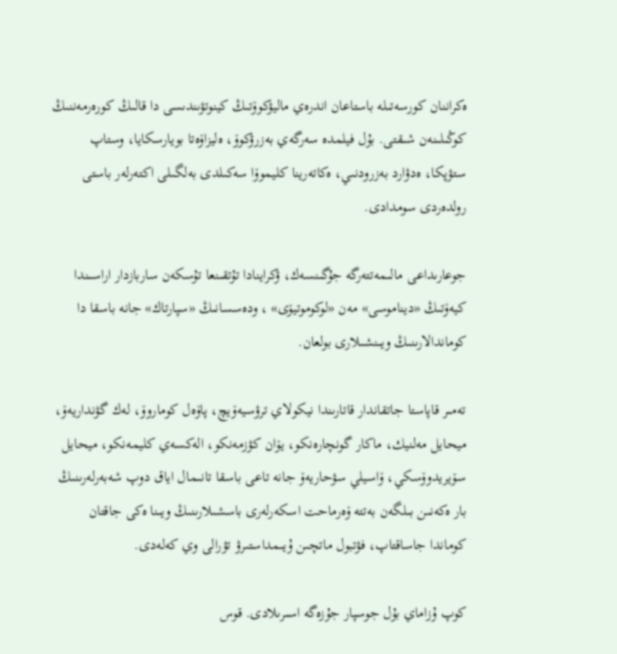ەكراننان كورسەتىلە باستاعان اندرەي ماليۋكوۆتىڭ كينوتۋىندىسى دا قالىڭ كورەرمەننىڭ كوڭىلىنەن شىقتى. بۇل فيلمدە سەرگەي بەزرۋكوۆ، ەليزاۆەتا بويارسكايا، وستاپ ستۋپكا، ەدۋارد بەزرودنىي، ەكاتەرينا كليموۆا سەكىلدى بەلگىلى اكتەرلەر باستى رولدەردى سومدادى.

جوعارىداعى مالىمەتتەرگە جۇگىنسەك، ۋكراينادا تۇتقىنعا تۇسكەن ساربازدار اراسىندا كيەۆتىڭ «ديناموسى» مەن «لوكوموتيۆى» ، ودەسسانىڭ «سپارتاك» جانە باسقا دا كوماندالارىنىڭ ويىنشىلارى بولعان.

تەمىر قاپاستا جاتقاندار قاتارىندا نيكولاي ترۋسيەۆيچ، پاۆەل كوماروۆ، لەك گۋنداريەۆ، ميحايل مەلنيك، ماكار گونچارەنكو، يۆان كۋزمەنكو، الەكسەي كليمەنكو، ميحايل سۆيريدوۆسكي، ۆاسيلي سۋحاريەۆ جانە تاعى باسقا تانىمال اياق دوپ شەبەرلەرىنىڭ بار ەكەنىن بىلگەن بەتتە ۆەرماحت اسكەرلەرى باسشىلارىنىڭ ويىنا ەكى جاقتان كوماندا جاساقتاپ، فۋتبول ماتچىن ۇيىمداستىرۋ تۋرالى وي كەلەدى.

كوپ ۇزاماي بۇل جوسپار جۇزەگە اسىرىلادى. قوس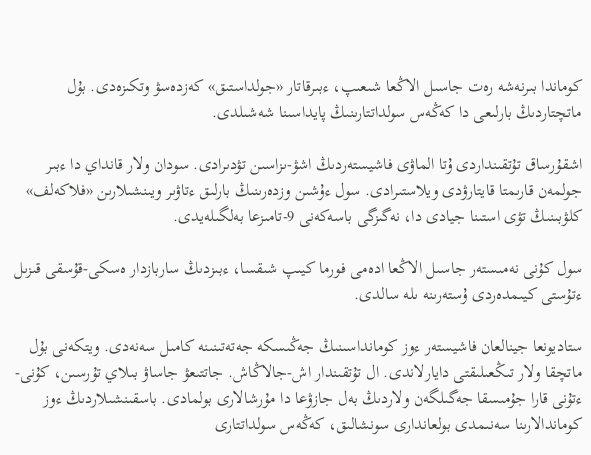كوماندا بىرنەشە رەت جاسىل الاڭعا شىعىپ، ءبىرقاتار «جولداستىق» كەزدەسۋ وتكىزەدى. بۇل ماتچتاردىڭ بارلىعى دا كەڭەس سولداتتارىنىڭ پايداسىنا شەشىلدى.

اشقۇرساق تۇتقىنداردى ۇتا الماۋى فاشيستەردىڭ اشۋ-ىزاسىن تۋدىرادى. سودان ولار قانداي دا ءبىر جولمەن قارىمتا قايتارۋدى ويلاستىرادى. سول ءۇشىن وزدەرىنىڭ بارلىق ءتاۋىر ويىنشىلارىن «فلاكەلف» كلۋبىنىڭ تۋى استىنا جيادى دا، نەگىزگى باسەكەنى 9-تامىزعا بەلگىلەيدى.

سول كۇنى نەمىستەر جاسىل الاڭعا ادەمى فورما كيىپ شىقسا، ءبىزدىڭ ساربازدار ەسكى-قۇسقى قىزىل ءتۇستى كيىمدەردى ۇستەرىنە ىلە سالدى.

ستاديونعا جينالعان فاشيستەر ءوز كومانداسىنىڭ جەڭىسكە جەتەتىنىنە كامىل سەنەدى. ويتكەنى بۇل ماتچقا ولار تىڭعىلىقتى دايارلاندى. ال تۇتقىندار اش-جالاڭاش. جاتتىعۋ جاساۋ بىلاي تۇرسىن، كۇنى-ءتۇنى قارا جۇمىسقا جەگىلگەن ولاردىڭ بەل جازۋعا دا مۇرشالارى بولمادى. باسقىنشىلاردىڭ ءوز كوماندالارىنا سەنىمدى بولعاندارى سونشالىق، كەڭەس سولداتتارى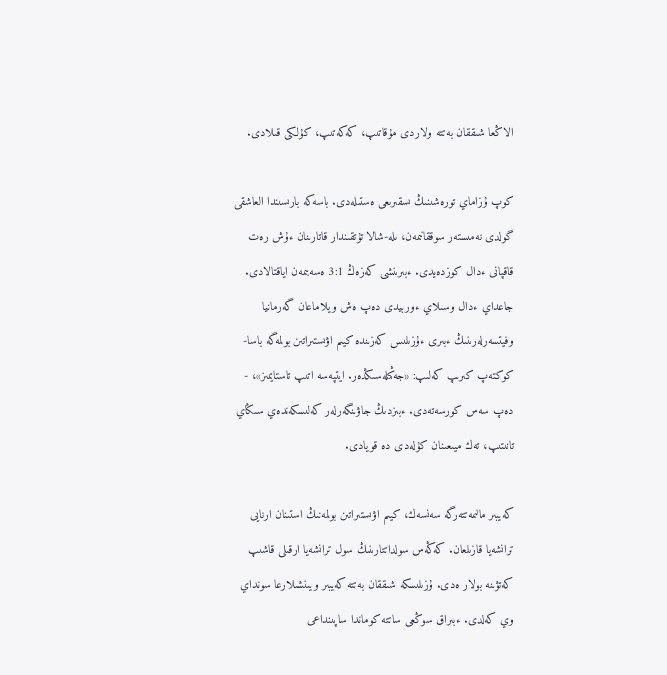الاڭعا شىققان بەتتە ولاردى مۇقاتىپ، كەكەتىپ، كۇلكى قىلادى.

كوپ ۇزاماي تورەشىنىڭ ىسقىرىعى ەستىلەدى. باسەكە بارىسىندا العاشقى گولدى نەمىستەر سوققانىمەن، ىلە-شالا تۇتقىندار قاتارىنان ءۇش رەت قاقپانى ءدال كوزدەيدى. ءبىرىنشى كەزەڭ 3:1 ەسەبىمەن اياقتالادى. جاعداي ءدال وسىلاي ءوربيدى دەپ ەش ويلاماعان گەرمانيا وفيتسەرلەرىنىڭ ءبىرى ءۇزىلىس كەزىندە كيىم اۋىستىراتىن بولمەگە باسا-كوكتەپ كىرىپ كەلىپ: «جەڭىلەسىڭدەر. ايتپەسە اتىپ تاستايمىز»، - دەپ سەس كورسەتەدى. ءبىزدىڭ جاۋىنگەرلەر كەلىسكەندەي سىڭاي تانىتىپ، تەك ميىعىنان كۇلەدى دە قويادى.

كەيبىر مالىمەتتەرگە سەنسەك، كيىم اۋىستىراتىن بولمەنىڭ استىنان ارنايى ترانشەيا قازىلعان. كەڭەس سولداتتارىنىڭ سول ترانشەيا ارقىلى قاشىپ كەتۋىنە بولار ەدى. ۇزىلىسكە شىققان بەتتە كەيبىر ويىنشىلارعا سونداي وي كەلدى. ءبىراق سوڭعى ساتتە كوماندا ساپىنداعى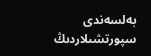بەلسەندى سپورتشىلاردىڭ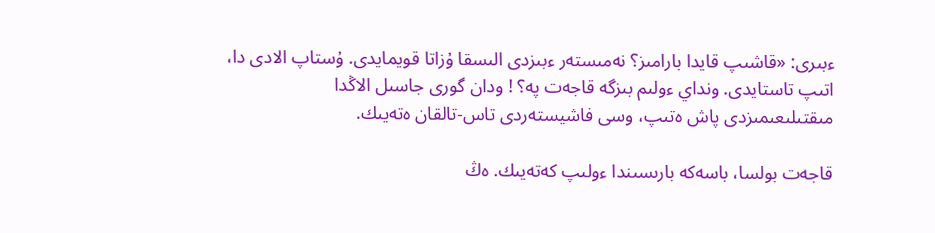ءبىرى: «قاشىپ قايدا بارامىز؟ نەمىستەر ءبىزدى الىسقا ۇزاتا قويمايدى. ۇستاپ الادى دا، اتىپ تاستايدى. ونداي ءولىم بىزگە قاجەت پە؟ ! ودان گورى جاسىل الاڭدا مىقتىلىعىمىزدى پاش ەتىپ، وسى فاشيستەردى تاس-تالقان ەتەيىك.

قاجەت بولسا، باسەكە بارىسىندا ءولىپ كەتەيىك. ەڭ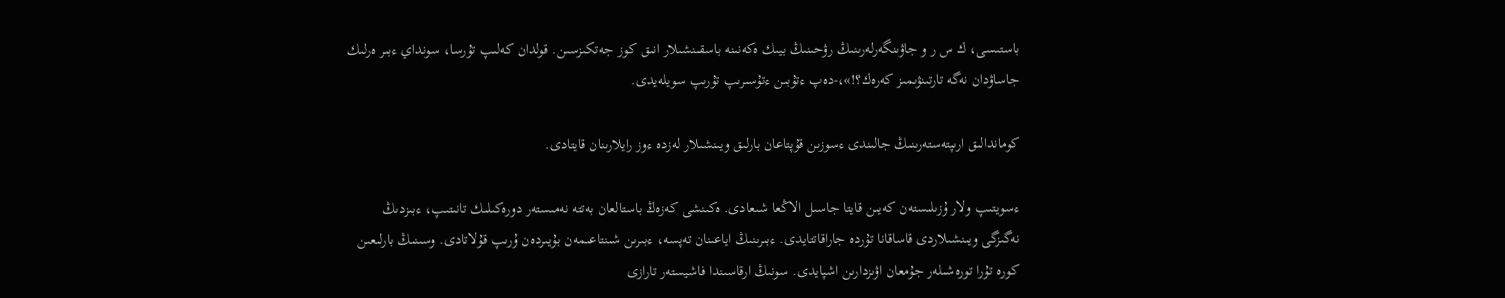باستىسى، ك س ر و جاۋىنگەرلەرىنىڭ رۋحىنىڭ بيىك ەكەنىنە باسقىنشىلار انىق كوز جەتكىزسىن. قولدان كەلىپ تۇرسا، سونداي ءبىر ەرلىك جاساۋدان نەگە تارتىنۋىمىز كەرەك؟!»،-دەپ ءتۇبىن ءتۇسىرىپ تۇرىپ سويلەيدى.

كوماندالىق ارىپتەستەرىنىڭ جالىندى ءسوزىن قۇپتاعان بارلىق ويىنشىلار لەزدە ءوز رايلارىنان قايتادى.

ءسويتىپ ولار ۇزىلىستەن كەيىن قايتا جاسىل الاڭعا شىعادى. ەكىنشى كەزەڭ باستالعان بەتتە نەمىستەر دورەكىلىك تانىتىپ، ءبىزدىڭ نەگىزگى ويىنشىلاردى قاساقانا تۇردە جاراقاتتايدى. ءبىرىنىڭ اياعىنان تەپسە، ءبىرىن شىنتاعىمەن بۇيىردەن ۇرىپ قۇلاتادى. وسىنىڭ بارلىعىن كورە تۇرا تورەشىلەر جۇمعان اۋىزدارىن اشپايدى. سونىڭ ارقاسىندا فاشيستەر تارازى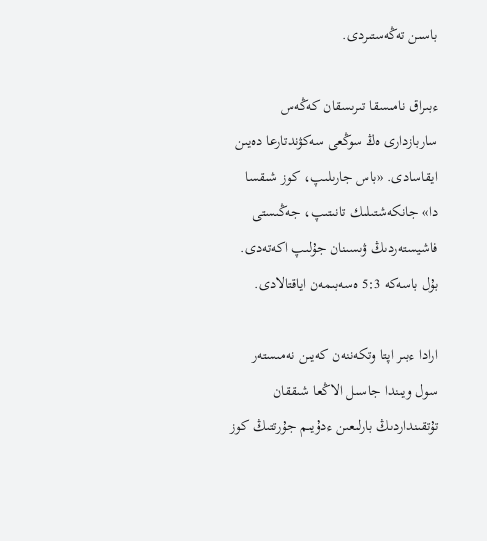باسىن تەڭەستىردى.

ءبىراق نامىسقا تىرىسقان كەڭەس ساربازدارى ەڭ سوڭعى سەكۋندتارعا دەيىن ايقاسادى. «باس جارىلىپ، كوز شىقسا دا» جانكەشتىلىك تانىتىپ، جەڭىستى فاشيستەردىڭ ۋىسىنان جۇلىپ اكەتەدى. بۇل باسەكە 5:3 ەسەبىمەن اياقتالادى.

ارادا ءبىر اپتا وتكەننەن كەيىن نەمىستەر سول ويىندا جاسىل الاڭعا شىققان تۇتقىنداردىڭ بارلىعىن ءدۇيىم جۇرتتىڭ كوز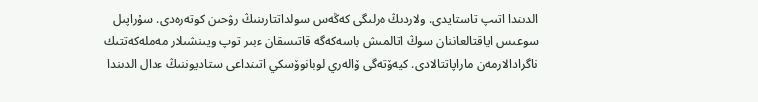الدىندا اتىپ تاستايدى. ولاردىڭ ەرلىگى كەڭەس سولداتتارىنىڭ رۋحىن كوتەرەدى. سۇراپىل سوعىس اياقتالعاننان سوڭ اتالمىش باسەكەگە قاتىسقان ءبىر توپ ويىنشىلار مەملەكەتتىك ناگرادالارمەن ماراپاتتالادى. كيەۆتەگى ۆالەري لوبانوۆسكي اتىنداعى ستاديوننىڭ ءدال الدىندا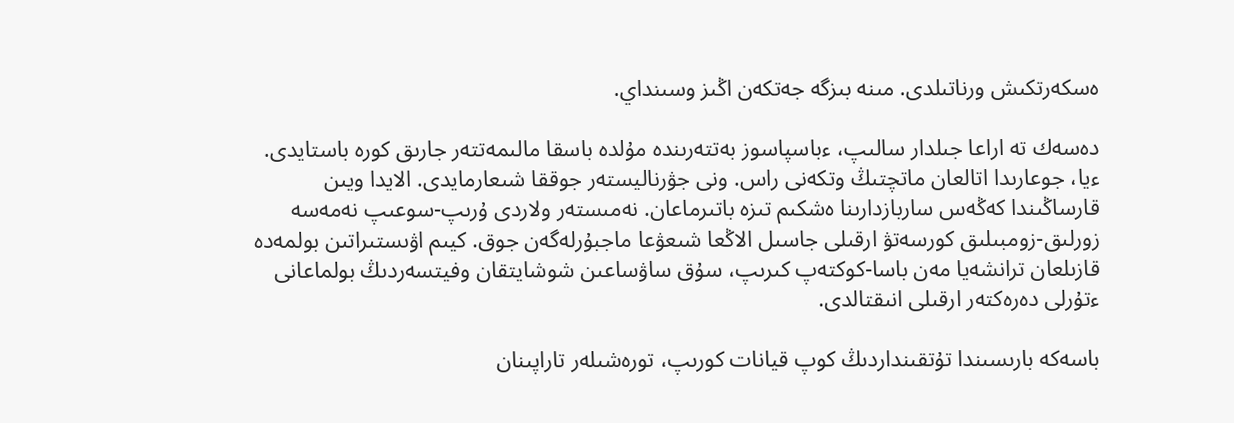ەسكەرتكىش ورناتىلدى. مىنە بىزگە جەتكەن اڭىز وسىنداي.

دەسەك تە اراعا جىلدار سالىپ، ءباسپاسوز بەتتەرىندە مۇلدە باسقا مالىمەتتەر جارىق كورە باستايدى. ءيا، جوعارىدا اتالعان ماتچتىڭ وتكەنى راس. ونى جۋرناليستەر جوققا شىعارمايدى. الايدا ويىن قارساڭىندا كەڭەس ساربازدارىنا ەشكىم تىزە باتىرماعان. نەمىستەر ولاردى ۇرىپ-سوعىپ نەمەسە زورلىق-زومبىلىق كورسەتۋ ارقىلى جاسىل الاڭعا شىعۋعا ماجبۇرلەگەن جوق. كيىم اۋىستىراتىن بولمەدە قازىلعان ترانشەيا مەن باسا-كوكتەپ كىرىپ، سۇق ساۋساعىن شوشايتقان وفيتسەردىڭ بولماعانى ءتۇرلى دەرەكتەر ارقىلى انىقتالدى.

باسەكە بارىسىندا تۇتقىنداردىڭ كوپ قيانات كورىپ، تورەشىلەر تاراپىنان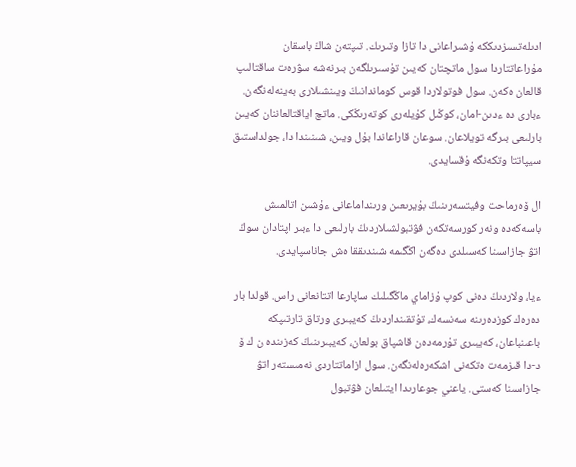ادىلەتسىزدىككە ۇشىراعانى دا تازا وتىرىك. تىپتەن شاڭ باسقان مۇراعاتتاردا سول ماتچتان كەيىن تۇسىرىلگەن بىرنەشە سۋرەت ساقتالىپ قالعان ەكەن. سول فوتولاردا قوس كوماندانىڭ ويىنشىلارى بەينەلەنگەن. ءبارى دە ءدىن-امان، كوڭىل كۇيلەرى كوتەرىڭكى. ماتچ اياقتالعاننان كەيىن بارلىعى بىرگە تويلاعان. سوعان قاراعاندا بۇل ويىن، شىنىندا دا، جولداستىق سيپاتتا وتكەنگە ۇقسايدى.

ال ۆەرماحت وفيتسەرىنىڭ بۇيرىعىن ورىنداماعانى ءۇشىن اتالمىش باسەكەدە ونەر كورسەتكەن فۋتبولشىلاردىڭ بارلىعى دا ءبىر اپتادان سوڭ اتۋ جازاسىنا كەسىلدى دەگەن اڭگىمە شىندىققا ەش جاناسپايدى.

ءيا، ولاردىڭ دەنى كوپ ۇزاماي ماڭگىلىك ساپارعا اتتانعانى راس. قولدا بار دەرەك كوزدەرىنە سەنسەك، تۇتقىنداردىڭ كەيبىرى ورتاق تارتىپكە باعىنباعان، كەيبىرى تۇرمەدەن قاشپاق بولعان، كەيبىرىنىڭ كەزىندە ن ك ۆ د-دا قىزمەت ەتكەنى اشكەرەلەنگەن. سول ازاماتتاردى نەمىستەر اتۋ جازاسىنا كەستى. ياعني جوعارىدا ايتىلعان فۋتبول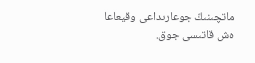ماتچىنىڭ جوعارىداعى وقيعاعا ەش قاتىسى جوق.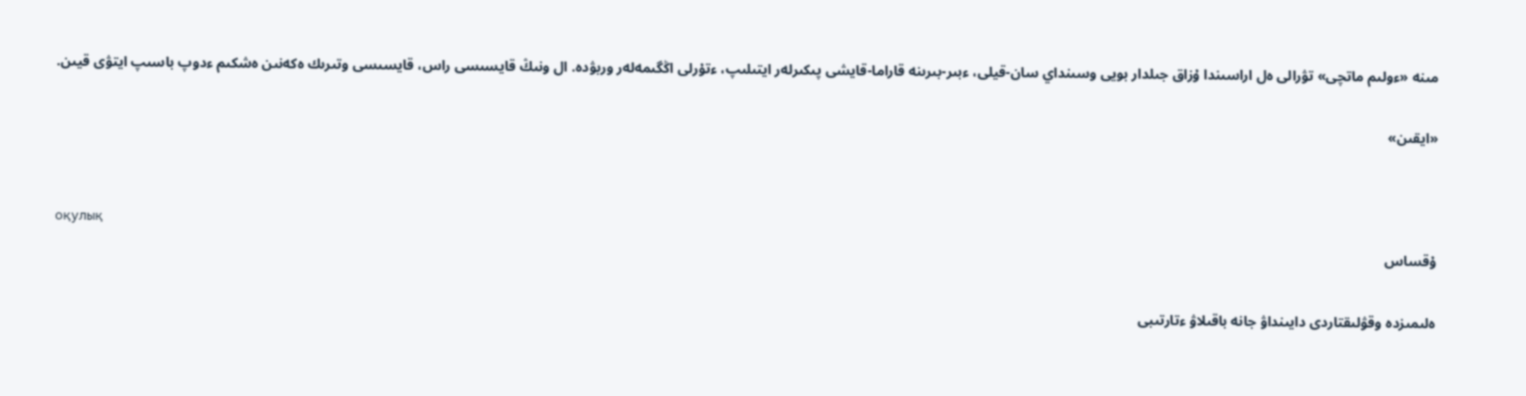مىنە «ءولىم ماتچى» تۋرالى ەل اراسىندا ۇزاق جىلدار بويى وسىنداي سان-قيلى، ءبىر-بىرىنە قاراما-قايشى پىكىرلەر ايتىلىپ، ءتۇرلى اڭگىمەلەر وربۋدە. ال ونىڭ قايسىسى راس، قايسىسى وتىرىك ەكەنىن ەشكىم ءدوپ باسىپ ايتۋى قيىن.

«ايقىن»


оқулық
ۇقساس

ەلىمىزدە وقۋلىقتاردى دايىنداۋ جانە باقىلاۋ ءتارتىبى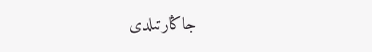جاڭارتىلدى